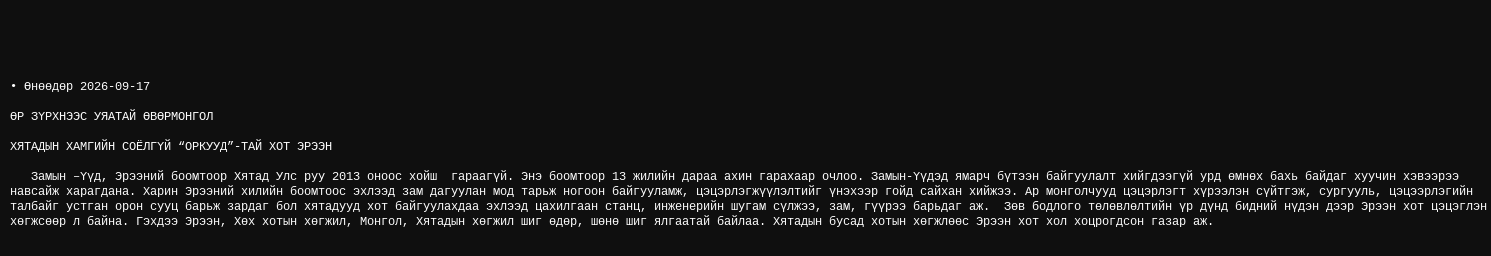• Өнөөдөр 2026-09-17

ӨР ЗҮРХНЭЭС УЯАТАЙ ӨВӨРМОНГОЛ

ХЯТАДЫН ХАМГИЙН СОЁЛГҮЙ “ОРКУУД”-ТАЙ ХОТ ЭРЭЭН

   Замын –Үүд, Эрээний боомтоор Хятад Улс руу 2013 оноос хойш  гараагүй. Энэ боомтоор 13 жилийн дараа ахин гарахаар очлоо. Замын-Үүдэд ямарч бүтээн байгуулалт хийгдээгүй урд өмнөх бахь байдаг хуучин хэвээрээ навсайж харагдана. Харин Эрээний хилийн боомтоос эхлээд зам дагуулан мод тарьж ногоон байгууламж, цэцэрлэгжүүлэлтийг үнэхээр гойд сайхан хийжээ. Ар монголчууд цэцэрлэгт хүрээлэн сүйтгэж, сургууль, цэцээрлэгийн талбайг устган орон сууц барьж зардаг бол хятадууд хот байгуулахдаа эхлээд цахилгаан станц, инженерийн шугам сүлжээ, зам, гүүрээ барьдаг аж.  Зөв бодлого төлөвлөлтийн үр дүнд бидний нүдэн дээр Эрээн хот цэцэглэн хөгжсөөр л байна. Гэхдээ Эрээн, Хөх хотын хөгжил, Монгол, Хятадын хөгжил шиг өдөр, шөнө шиг ялгаатай байлаа. Хятадын бусад хотын хөгжлөөс Эрээн хот хол хоцрогдсон газар аж.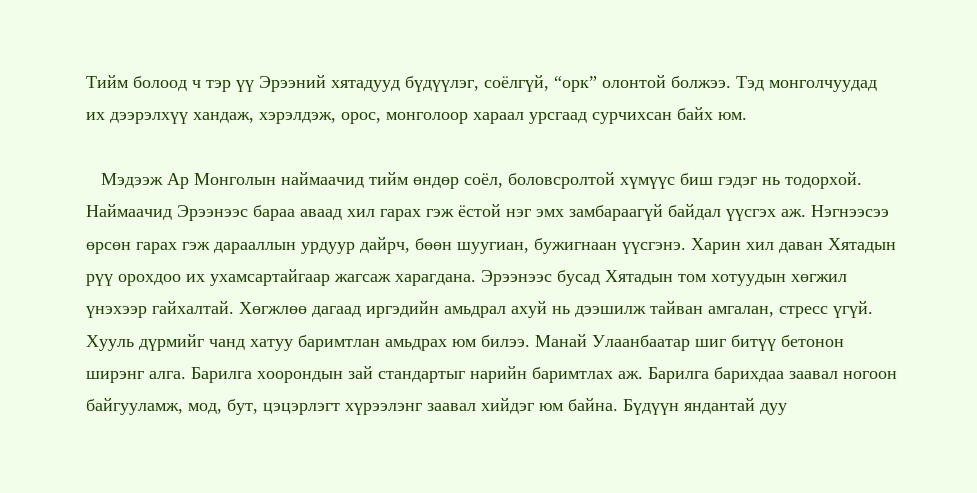Тийм болоод ч тэр үү Эрээний хятадууд бүдүүлэг, соёлгүй, “орк” олонтой болжээ. Тэд монголчуудад их дээрэлхүү хандаж, хэрэлдэж, орос, монголоор хараал урсгаад сурчихсан байх юм.

   Мэдээж Ар Монголын наймаачид тийм өндөр соёл, боловсролтой хүмүүс биш гэдэг нь тодорхой. Наймаачид Эрээнээс бараа аваад хил гарах гэж ёстой нэг эмх замбараагүй байдал үүсгэх аж. Нэгнээсээ өрсөн гарах гэж дарааллын урдуур дайрч, бөөн шуугиан, бужигнаан үүсгэнэ. Харин хил даван Хятадын рүү орохдоо их ухамсартайгаар жагсаж харагдана. Эрээнээс бусад Хятадын том хотуудын хөгжил үнэхээр гайхалтай. Хөгжлөө дагаад иргэдийн амьдрал ахуй нь дээшилж тайван амгалан, стресс үгүй. Хууль дүрмийг чанд хатуу баримтлан амьдрах юм билээ. Манай Улаанбаатар шиг битүү бетонон ширэнг алга. Барилга хоорондын зай стандартыг нарийн баримтлах аж. Барилга барихдаа заавал ногоон байгууламж, мод, бут, цэцэрлэгт хүрээлэнг заавал хийдэг юм байна. Бүдүүн яндантай дуу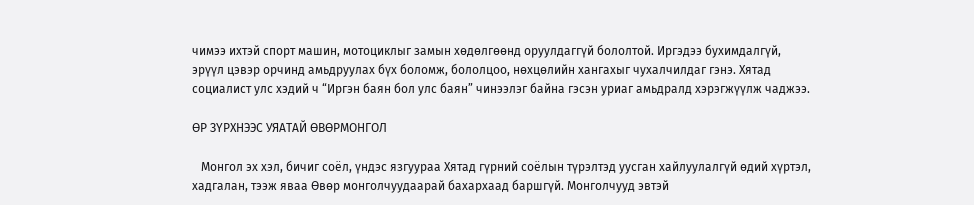чимээ ихтэй спорт машин, мотоциклыг замын хөдөлгөөнд оруулдаггүй бололтой. Иргэдээ бухимдалгүй, эрүүл цэвэр орчинд амьдруулах бүх боломж, бололцоо, нөхцөлийн хангахыг чухалчилдаг гэнэ. Хятад социалист улс хэдий ч “Иргэн баян бол улс баян” чинээлэг байна гэсэн уриаг амьдралд хэрэгжүүлж чаджээ.

ӨР ЗҮРХНЭЭС УЯАТАЙ ӨВӨРМОНГОЛ

   Монгол эх хэл, бичиг соёл, үндэс язгуураа Хятад гүрний соёлын түрэлтэд уусган хайлуулалгүй өдий хүртэл, хадгалан, тээж яваа Өвөр монголчуудаарай бахархаад баршгүй. Монголчууд эвтэй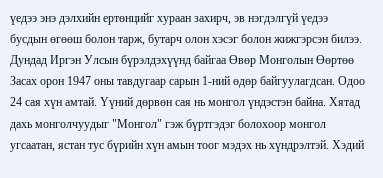үедээ энэ дэлхийн ертөнцийг хураан захирч, эв нэгдэлгүй үедээ бусдын өгөөш болон тарж, бутарч олон хэсэг болон жижгэрсэн билээ.  Дундад Иргэн Улсын бүрэлдэхүүнд байгаа Өвөр Монголын Өөртөө Засах орон 1947 оны тавдугаар сарын 1-ний өдөр байгуулагдсан. Одоо 24 сая хүн амтай. Үүний дөрвөн сая нь монгол үндэстэн байна. Хятад дахь монголчуудыг "Монгол" гэж бүртгэдэг болохоор монгол угсаатан, ястан тус бүрийн хүн амын тоог мэдэх нь хүндрэлтэй. Хэдий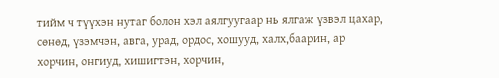тийм ч түүхэн нутаг болон хэл аялгуугаар нь ялгаж үзвэл цахар, сөнөд, үзэмчэн, авга, урад, ордос, хошууд, халх,баарин, ар хорчин, онгиуд, хишигтэн, хорчин,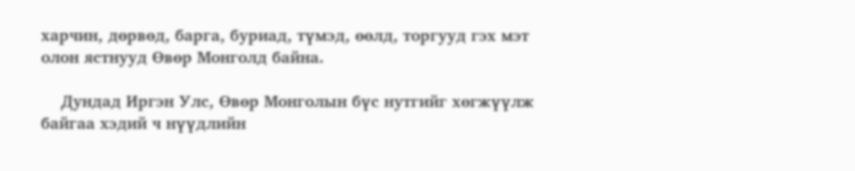харчин, дөрвөд, барга, буриад, түмэд, өөлд, торгууд гэх мэт олон ястнууд Өвөр Монголд байна.

    Дундад Иргэн Улс, Өвөр Монголын бүс нутгийг хөгжүүлж байгаа хэдий ч нүүдлийн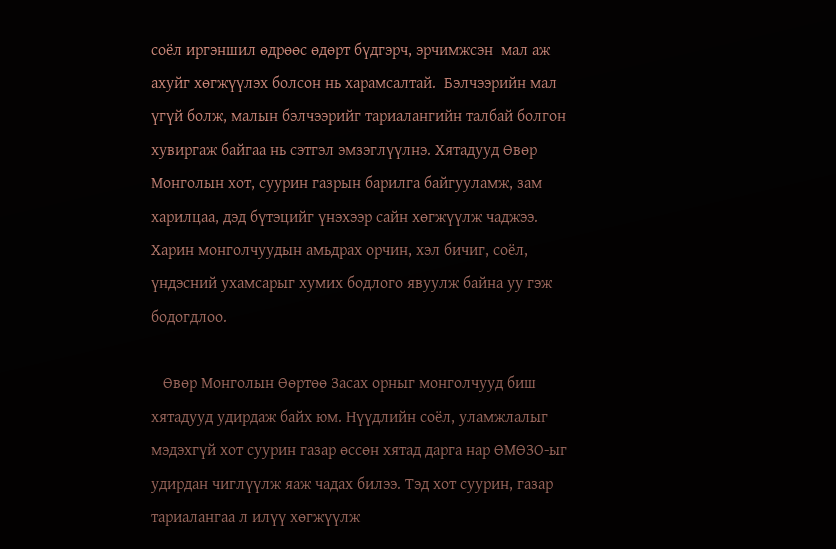соёл иргэншил өдрөөс өдөрт бүдгэрч, эрчимжсэн  мал аж ахуйг хөгжүүлэх болсон нь харамсалтай.  Бэлчээрийн мал үгүй болж, малын бэлчээрийг тариалангийн талбай болгон хувиргаж байгаа нь сэтгэл эмзэглүүлнэ. Хятадууд Өвөр Монголын хот, суурин газрын барилга байгууламж, зам харилцаа, дэд бүтэцийг үнэхээр сайн хөгжүүлж чаджээ. Харин монголчуудын амьдрах орчин, хэл бичиг, соёл, үндэсний ухамсарыг хумих бодлого явуулж байна уу гэж бодогдлоо.

   Өвөр Монголын Өөртөө Засах орныг монголчууд биш хятадууд удирдаж байх юм. Нүүдлийн соёл, уламжлалыг мэдэхгүй хот суурин газар өссөн хятад дарга нар ӨМӨЗО-ыг удирдан чиглүүлж яаж чадах билээ. Тэд хот суурин, газар тариалангаа л илүү хөгжүүлж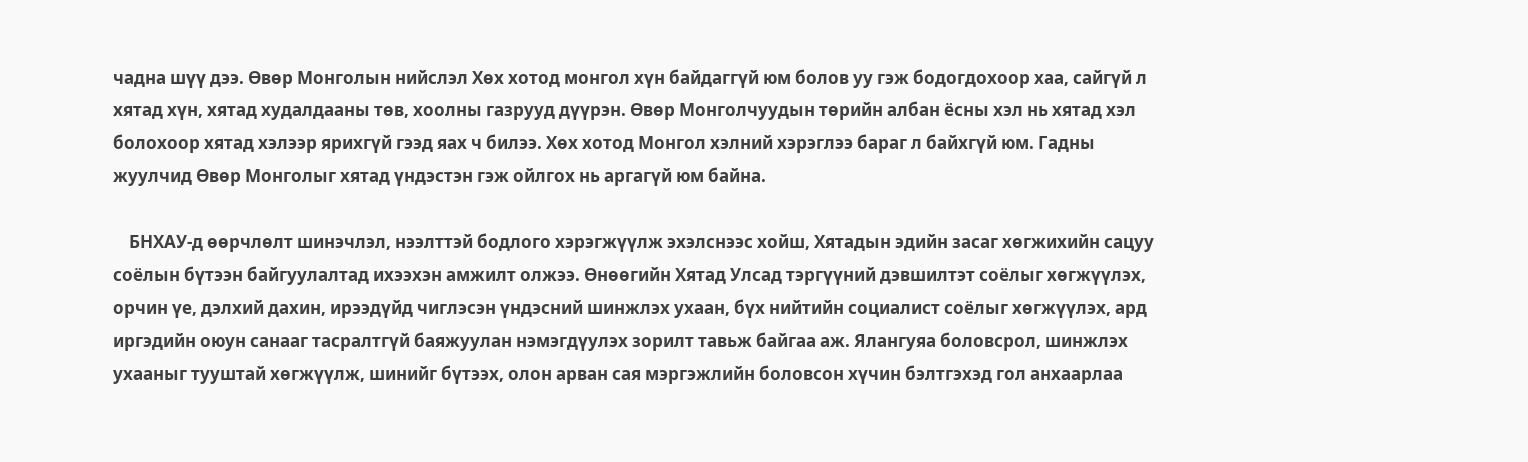чадна шүү дээ. Өвөр Монголын нийслэл Хөх хотод монгол хүн байдаггүй юм болов уу гэж бодогдохоор хаа, сайгүй л хятад хүн, хятад худалдааны төв, хоолны газрууд дүүрэн. Өвөр Монголчуудын төрийн албан ёсны хэл нь хятад хэл болохоор хятад хэлээр ярихгүй гээд яах ч билээ. Хөх хотод Монгол хэлний хэрэглээ бараг л байхгүй юм. Гадны жуулчид Өвөр Монголыг хятад үндэстэн гэж ойлгох нь аргагүй юм байна.

    БНХАУ-д өөрчлөлт шинэчлэл, нээлттэй бодлого хэрэгжүүлж эхэлснээс хойш, Хятадын эдийн засаг хөгжихийн сацуу соёлын бүтээн байгуулалтад ихээхэн амжилт олжээ. Өнөөгийн Хятад Улсад тэргүүний дэвшилтэт соёлыг хөгжүүлэх, орчин үе, дэлхий дахин, ирээдүйд чиглэсэн үндэсний шинжлэх ухаан, бүх нийтийн социалист соёлыг хөгжүүлэх, ард иргэдийн оюун санааг тасралтгүй баяжуулан нэмэгдүулэх зорилт тавьж байгаа аж. Ялангуяа боловсрол, шинжлэх ухааныг тууштай хөгжүүлж, шинийг бүтээх, олон арван сая мэргэжлийн боловсон хүчин бэлтгэхэд гол анхаарлаа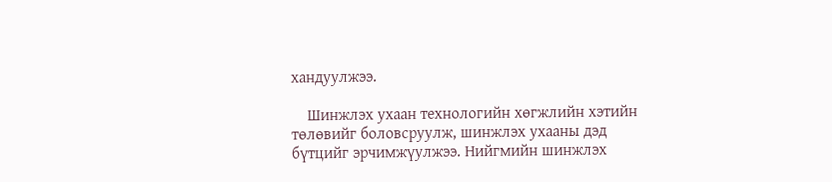хандуулжээ.

    Шинжлэх ухаан технологийн хөгжлийн хэтийн төлөвийг боловсруулж, шинжлэх ухааны дэд бүтцийг эрчимжүулжээ. Нийгмийн шинжлэх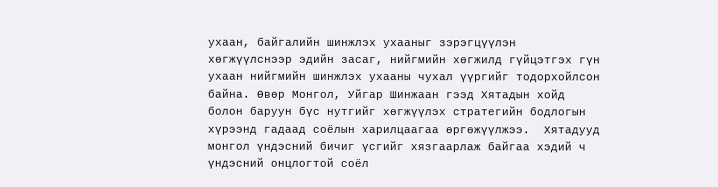ухаан, байгалийн шинжлэх ухааныг зэрэгцүүлэн хөгжүүлснээр эдийн засаг, нийгмийн хөгжилд гүйцэтгэх гүн ухаан нийгмийн шинжлэх ухааны чухал үүргийг тодорхойлсон байна. Өвөр Монгол, Уйгар Шинжаан гээд Хятадын хойд болон баруун бүс нутгийг хөгжүүлэх стратегийн бодлогын хүрээнд гадаад соёлын харилцаагаа өргөжүүлжээ.  Хятадууд монгол үндэсний бичиг үсгийг хязгаарлаж байгаа хэдий ч үндэсний онцлогтой соёл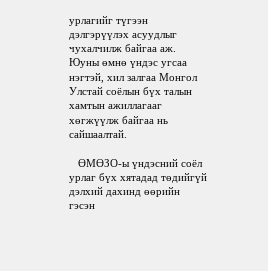урлагийг түгээн дэлгэрүүлэх асуудлыг чухалчилж байгаа аж. Юуны өмнө үндэс угсаа нэгтэй, хил залгаа Монгол Улстай соёлын бүх талын хамтын ажиллагааг хөгжүүлж байгаа нь сайшаалтай.

   ӨМӨЗО-ы үндэсний соёл урлаг бүх хятадад төдийгүй дэлхий дахинд өөрийн гэсэн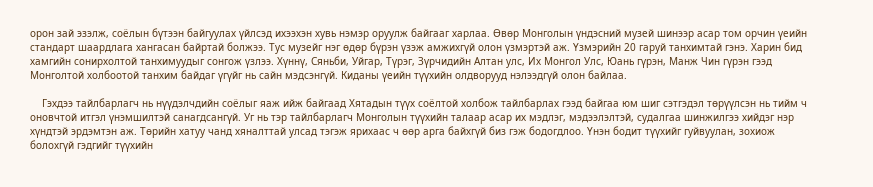орон зай эзэлж, соёлын бүтээн байгуулах үйлсэд ихээхэн хувь нэмэр оруулж байгааг харлаа. Өвөр Монголын үндэсний музей шинээр асар том орчин үеийн стандарт шаардлага хангасан байртай болжээ. Тус музейг нэг өдөр бүрэн үзэж амжихгүй олон үзмэртэй аж. Үзмэрийн 20 гаруй танхимтай гэнэ. Харин бид хамгийн сонирхолтой танхимуудыг сонгож үзлээ. Хүннү, Сяньби, Уйгар, Түрэг, Зүрчидийн Алтан улс, Их Монгол Улс, Юань гүрэн, Манж Чин гүрэн гээд Монголтой холбоотой танхим байдаг үгүйг нь сайн мэдсэнгүй. Киданы үеийн түүхийн олдворууд нэлээдгүй олон байлаа.

    Гэхдээ тайлбарлагч нь нүүдэлчдийн соёлыг яаж ийж байгаад Хятадын түүх соёлтой холбож тайлбарлах гээд байгаа юм шиг сэтгэдэл төрүүлсэн нь тийм ч оновчтой итгэл үнэмшилтэй санагдсангүй. Уг нь тэр тайлбарлагч Монголын түүхийн талаар асар их мэдлэг, мэдээлэлтэй, судалгаа шинжилгээ хийдэг нэр хүндтэй эрдэмтэн аж. Төрийн хатуу чанд хяналттай улсад тэгэж ярихаас ч өөр арга байхгүй биз гэж бодогдлоо. Үнэн бодит түүхийг гуйвуулан, зохиож болохгүй гэдгийг түүхийн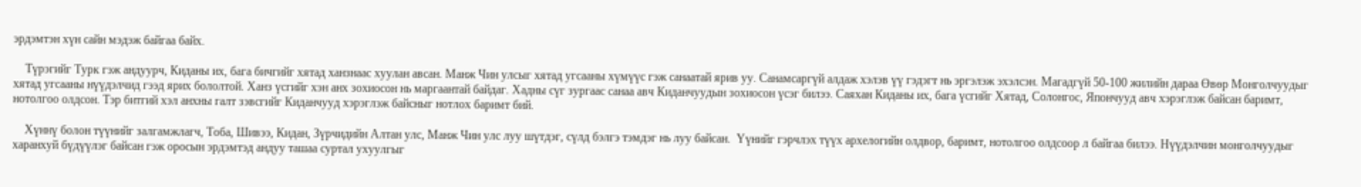эрдэмтэн хүн сайн мэдэж байгаа байх.

    Түрэгийг Турк гэж андуурч, Киданы их, бага бичгийг хятад ханзнаас хуулан авсан. Манж Чин улсыг хятад угсааны хүмүүс гэж санаатай ярив уу. Санамсаргүй алдаж хэлэв үү гэдэгт нь эргэлэж эхэлсэн. Магадгүй 50-100 жилийн дараа Өвөр Монголчуудыг хятад угсааны нүүдэлчид гээд ярих бололтой. Ханз үсгийг хэн анх зохиосон нь маргаантай байдаг. Хадны сүг зургаас санаа авч Киданчуудын зохиосон үсэг билээ. Саяхан Киданы их, бага үсгийг Хятад, Солонгос, Япончууд авч хэрэглэж байсан баримт, нотолгоо олдсон. Тэр битгий хэл анхны галт зэвсгийг Киданчууд хэрэглэж байсныг нотлох баримт бий.

    Хүннү болон түүнийг залгамжлагч, Тоба, Шивээ, Кидан, Зүрчидийн Алтан улс, Манж Чин улс луу шүтдэг, сүлд бэлгэ тэмдэг нь луу байсан.  Үүнийг гэрчлэх түүх архелогийн олдвор, баримт, нотолгоо олдсоор л байгаа билээ. Нүүдэлчин монголчуудыг харанхуй бүдүүлэг байсан гэж оросын эрдэмтэд андуу ташаа суртал ухуулгыг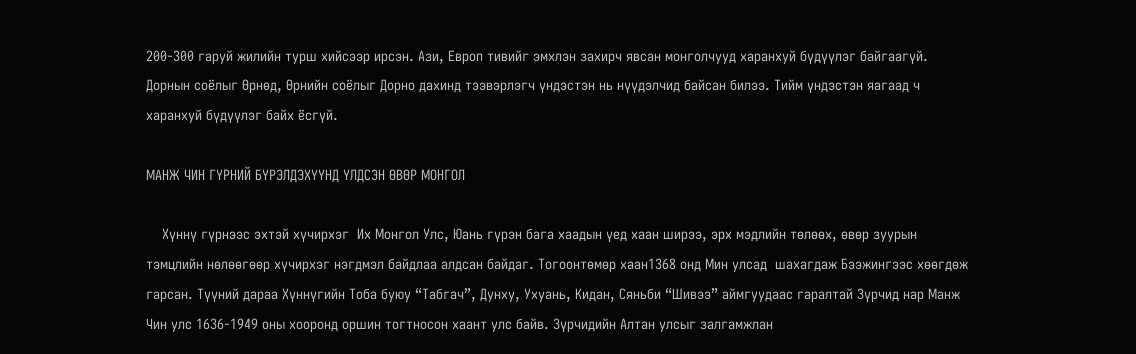200-300 гаруй жилийн турш хийсээр ирсэн. Ази, Европ тивийг эмхлэн захирч явсан монголчууд харанхуй бүдүүлэг байгаагүй. Дорнын соёлыг Өрнөд, Өрнийн соёлыг Дорно дахинд тээвэрлэгч үндэстэн нь нүүдэлчид байсан билээ. Тийм үндэстэн яагаад ч харанхуй бүдүүлэг байх ёсгүй.

МАНЖ ЧИН ГҮРНИЙ БҮРЭЛДЭХҮҮНД ҮЛДСЭН ӨВӨР МОНГОЛ

    Хүннү гүрнээс эхтэй хүчирхэг  Их Монгол Улс, Юань гүрэн бага хаадын үед хаан ширээ, эрх мэдлийн төлөөх, өвөр зуурын тэмцлийн нөлөөгөөр хүчирхэг нэгдмэл байдлаа алдсан байдаг. Тогоонтөмөр хаан1368 онд Мин улсад  шахагдаж Бээжингээс хөөгдөж гарсан. Түүний дараа Хүннүгийн Тоба буюу “Табгач”, Дунху, Ухуань, Кидан, Сяньби “Шивээ” аймгуудаас гаралтай Зүрчид нар Манж Чин улс 1636-1949 оны хооронд оршин тогтносон хаант улс байв. Зүрчидийн Алтан улсыг залгамжлан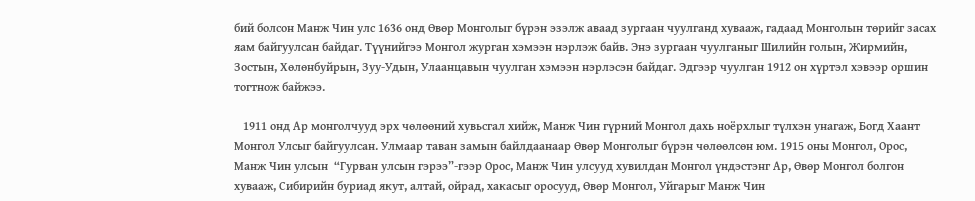бий болсон Манж Чин улс 1636 онд Өвөр Монголыг бүрэн эзэлж аваад зургаан чуулганд хувааж, гадаад Монголын төрийг засах яам байгуулсан байдаг. Түүнийгээ Монгол журган хэмээн нэрлэж байв. Энэ зургаан чуулганыг Шилийн голын, Жирмийн, Зостын, Хөлөнбуйрын, Зуу-Удын, Улаанцавын чуулган хэмээн нэрлэсэн байдаг. Эдгээр чуулган 1912 он хүртэл хэвээр оршин тогтнож байжээ.

   1911 онд Ар монголчууд эрх чөлөөний хувьсгал хийж, Манж Чин гүрний Монгол дахь ноёрхлыг түлхэн унагаж, Богд Хаант Монгол Улсыг байгуулсан. Улмаар таван замын байлдаанаар Өвөр Монголыг бүрэн чөлөөлсөн юм. 1915 оны Монгол, Орос, Манж Чин улсын  “Гурван улсын гэрээ”-гээр Орос, Манж Чин улсууд хувилдан Монгол үндэстэнг Ар, Өвөр Монгол болгон хувааж, Сибирийн буриад якут, алтай, ойрад, хакасыг оросууд, Өвөр Монгол, Уйгарыг Манж Чин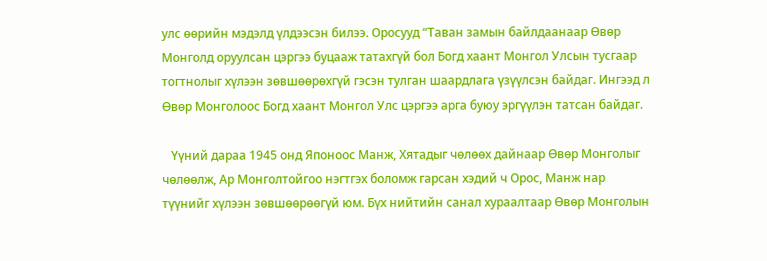улс өөрийн мэдэлд үлдээсэн билээ. Оросууд “Таван замын байлдаанаар Өвөр Монголд оруулсан цэргээ буцааж татахгүй бол Богд хаант Монгол Улсын тусгаар тогтнолыг хүлээн зөвшөөрөхгүй гэсэн тулган шаардлага үзүүлсэн байдаг. Ингээд л Өвөр Монголоос Богд хаант Монгол Улс цэргээ арга буюу эргүүлэн татсан байдаг.

   Үүний дараа 1945 онд Японоос Манж, Хятадыг чөлөөх дайнаар Өвөр Монголыг чөлөөлж, Ар Монголтойгоо нэгтгэх боломж гарсан хэдий ч Орос, Манж нар түүнийг хүлээн зөвшөөрөөгүй юм. Бүх нийтийн санал хураалтаар Өвөр Монголын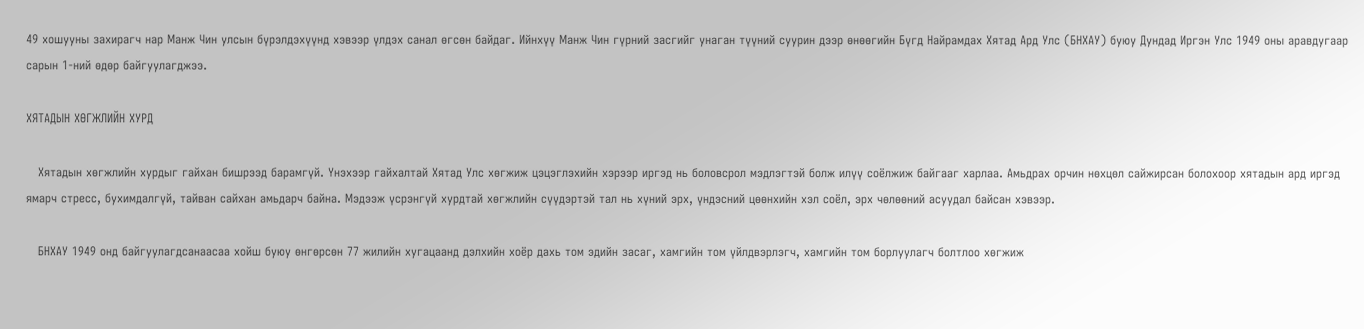49 хошууны захирагч нар Манж Чин улсын бүрэлдэхүүнд хэвээр үлдэх санал өгсөн байдаг. Ийнхүү Манж Чин гүрний засгийг унаган түүний суурин дээр өнөөгийн Бүгд Найрамдах Хятад Ард Улс (БНХАУ) буюу Дундад Иргэн Улс 1949 оны аравдугаар сарын 1-ний өдөр байгуулагджээ.

ХЯТАДЫН ХӨГЖЛИЙН ХУРД

   Хятадын хөгжлийн хурдыг гайхан бишрээд барамгүй. Үнэхээр гайхалтай Хятад Улс хөгжиж цэцэглэхийн хэрээр иргэд нь боловсрол мэдлэгтэй болж илүү соёлжиж байгааг харлаа. Амьдрах орчин нөхцөл сайжирсан болохоор хятадын ард иргэд ямарч стресс, бухимдалгүй, тайван сайхан амьдарч байна. Мэдээж үсрэнгүй хурдтай хөгжлийн сүүдэртэй тал нь хүний эрх, үндэсний цөөнхийн хэл соёл, эрх чөлөөний асуудал байсан хэвээр.

   БНХАУ 1949 онд байгуулагдсанаасаа хойш буюу өнгөрсөн 77 жилийн хугацаанд дэлхийн хоёр дахь том эдийн засаг, хамгийн том үйлдвэрлэгч, хамгийн том борлуулагч болтлоо хөгжиж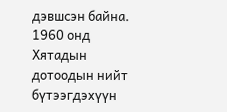дэвшсэн байна. 1960 онд Хятадын дотоодын нийт бүтээгдэхүүн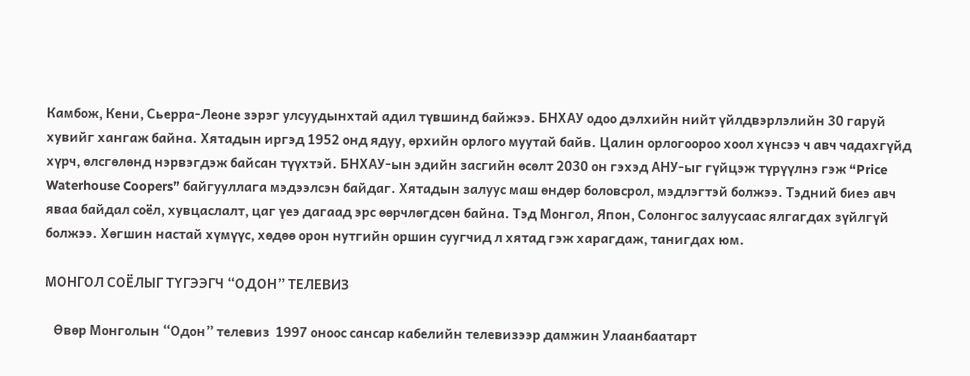Камбож, Кени, Сьерра-Леоне зэрэг улсуудынхтай адил түвшинд байжээ. БНХАУ одоо дэлхийн нийт үйлдвэрлэлийн 30 гаруй хувийг хангаж байна. Хятадын иргэд 1952 онд ядуу, өрхийн орлого муутай байв. Цалин орлогоороо хоол хүнсээ ч авч чадахгүйд хүрч, өлсгөлөнд нэрвэгдэж байсан түүхтэй. БНХАУ-ын эдийн засгийн өсөлт 2030 он гэхэд АНУ-ыг гүйцэж түрүүлнэ гэж “Price Waterhouse Coopers” байгууллага мэдээлсэн байдаг. Хятадын залуус маш өндөр боловсрол, мэдлэгтэй болжээ. Тэдний биеэ авч яваа байдал соёл, хувцаслалт, цаг үеэ дагаад эрс өөрчлөгдсөн байна. Тэд Монгол, Япон, Солонгос залуусаас ялгагдах зүйлгүй болжээ. Хөгшин настай хүмүүс, хөдөө орон нутгийн оршин суугчид л хятад гэж харагдаж, танигдах юм.

МОНГОЛ СОЁЛЫГ ТҮГЭЭГЧ “ОДОН” ТЕЛЕВИЗ

   Өвөр Монголын “Одон” телевиз  1997 оноос сансар кабелийн телевизээр дамжин Улаанбаатарт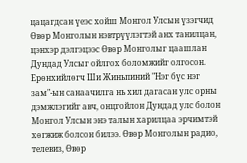цацагдсан үеэс хойш Монгол Улсын үзэгчид Өвөр Монголын нэвтрүүлэгтэй анх танилцан, цэнхэр дэлгэцээс Өвөр Монголыг цаашлан Дундад Улсыг ойлгох боломжийг олгосон. Ерөнхийлөгч Ши Жиньпиний "Нэг бүс нэг зам"-ын санаачилга нь хил дагасан улс орны дэмжлэгийг авч, онцгойлон Дундад улс болон Монгол Улсын энэ талын харилцаа эрчимтэй хөгжиж болсон билээ. Өвөр Монголын радио, телевиз, Өвөр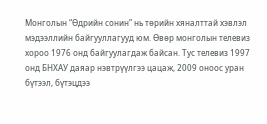Монголын “Өдрийн сонин” нь төрийн хяналттай хэвлэл мэдээллийн байгууллагууд юм. Өвөр монголын телевиз хороо 1976 онд байгуулагдаж байсан. Тус телевиз 1997 онд БНХАУ даяар нэвтрүүлгээ цацаж, 2009 оноос уран бүтээл, бүтэцдээ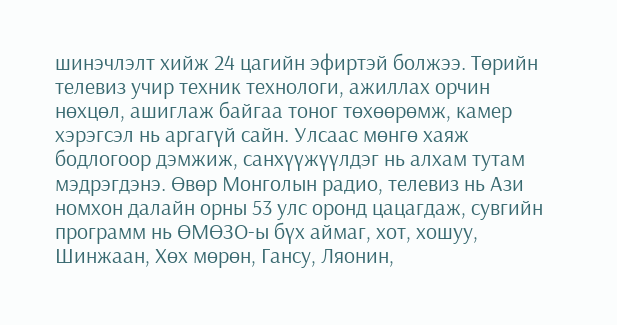шинэчлэлт хийж 24 цагийн эфиртэй болжээ. Төрийн телевиз учир техник технологи, ажиллах орчин нөхцөл, ашиглаж байгаа тоног төхөөрөмж, камер хэрэгсэл нь аргагүй сайн. Улсаас мөнгө хаяж бодлогоор дэмжиж, санхүүжүүлдэг нь алхам тутам мэдрэгдэнэ. Өвөр Монголын радио, телевиз нь Ази номхон далайн орны 53 улс оронд цацагдаж, сувгийн программ нь ӨМӨЗО-ы бүх аймаг, хот, хошуу, Шинжаан, Хөх мөрөн, Гансу, Ляонин,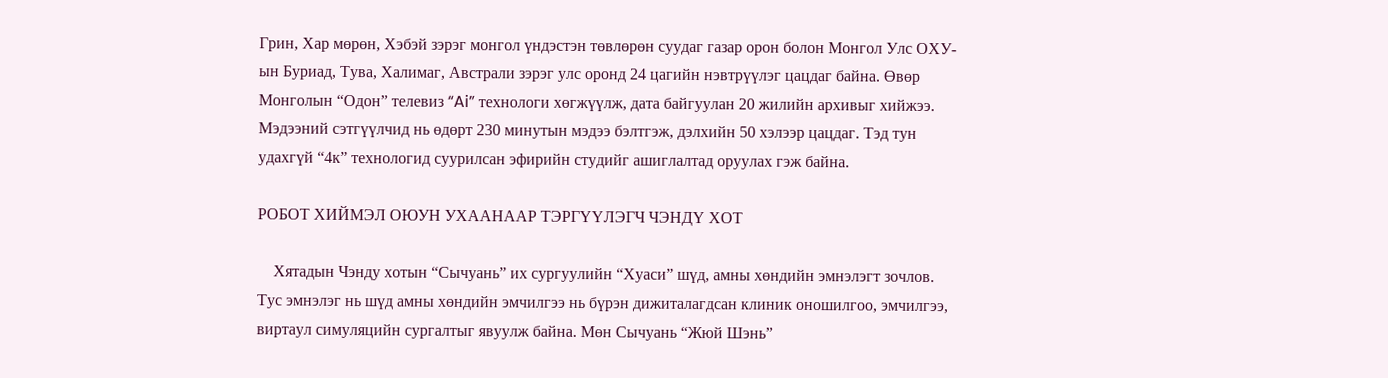Грин, Хар мөрөн, Хэбэй зэрэг монгол үндэстэн төвлөрөн суудаг газар орон болон Монгол Улс ОХУ-ын Буриад, Тува, Халимаг, Австрали зэрэг улс оронд 24 цагийн нэвтрүүлэг цацдаг байна. Өвөр Монголын “Одон” телевиз “Ai” технологи хөгжүүлж, дата байгуулан 20 жилийн архивыг хийжээ. Мэдээний сэтгүүлчид нь өдөрт 230 минутын мэдээ бэлтгэж, дэлхийн 50 хэлээр цацдаг. Тэд тун удахгүй “4к” технологид суурилсан эфирийн студийг ашиглалтад оруулах гэж байна.

РОБОТ ХИЙМЭЛ ОЮУН УХААНААР ТЭРГҮҮЛЭГЧ ЧЭНДҮ ХОТ

    Хятадын Чэнду хотын “Сычуань” их сургуулийн “Хуаси” шүд, амны хөндийн эмнэлэгт зочлов. Тус эмнэлэг нь шүд амны хөндийн эмчилгээ нь бүрэн дижиталагдсан клиник оношилгоо, эмчилгээ, виртаул симуляцийн сургалтыг явуулж байна. Мөн Сычуань “Жюй Шэнь”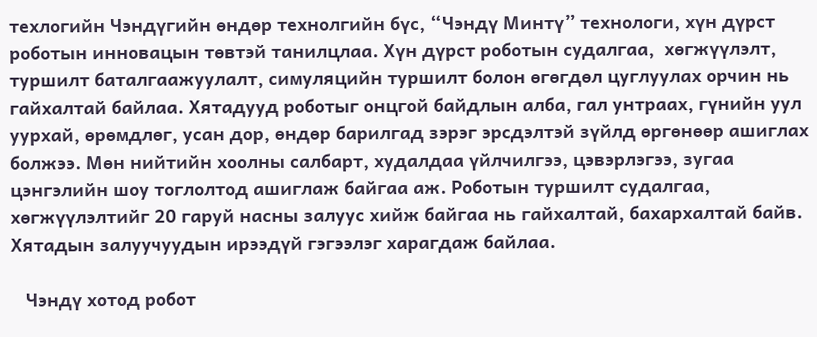техлогийн Чэндүгийн өндөр технолгийн бүс, “Чэндү Минтү” технологи, хүн дүрст роботын инновацын төвтэй танилцлаа. Хүн дүрст роботын судалгаа,  хөгжүүлэлт, туршилт баталгаажуулалт, симуляцийн туршилт болон өгөгдөл цуглуулах орчин нь гайхалтай байлаа. Хятадууд роботыг онцгой байдлын алба, гал унтраах, гүнийн уул уурхай, өрөмдлөг, усан дор, өндөр барилгад зэрэг эрсдэлтэй зүйлд өргөнөөр ашиглах болжээ. Мөн нийтийн хоолны салбарт, худалдаа үйлчилгээ, цэвэрлэгээ, зугаа цэнгэлийн шоу тоглолтод ашиглаж байгаа аж. Роботын туршилт судалгаа, хөгжүүлэлтийг 20 гаруй насны залуус хийж байгаа нь гайхалтай, бахархалтай байв. Хятадын залуучуудын ирээдүй гэгээлэг харагдаж байлаа.

   Чэндү хотод робот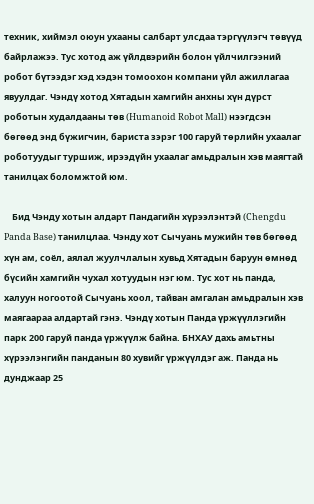техник, хиймэл оюун ухааны салбарт улсдаа тэргүүлэгч төвүүд байрлажээ. Тус хотод аж үйлдвэрийн болон үйлчилгээний робот бүтээдэг хэд хэдэн томоохон компани үйл ажиллагаа явуулдаг. Чэндү хотод Хятадын хамгийн анхны хүн дүрст роботын худалдааны төв (Humanoid Robot Mall) нээгдсэн бөгөөд энд бүжигчин, бариста зэрэг 100 гаруй төрлийн ухаалаг роботуудыг туршиж, ирээдүйн ухаалаг амьдралын хэв маягтай танилцах боломжтой юм.

    Бид Чэнду хотын алдарт Пандагийн хүрээлэнтэй (Chengdu Panda Base) танилцлаа. Чэнду хот Сычуань мужийн төв бөгөөд хүн ам, соёл, аялал жуулчлалын хувьд Хятадын баруун өмнөд бүсийн хамгийн чухал хотуудын нэг юм. Тус хот нь панда, халуун ногоотой Сычуань хоол, тайван амгалан амьдралын хэв маягаараа алдартай гэнэ. Чэндү хотын Панда үржүүллэгийн парк 200 гаруй панда үржүүлж байна. БНХАУ дахь амьтны хүрээлэнгийн панданын 80 хувийг үржүүлдэг аж. Панда нь дунджаар 25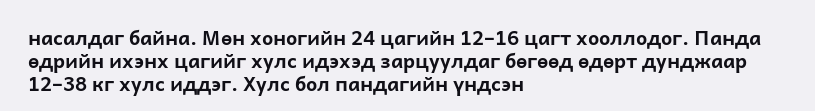насалдаг байна. Мөн хоногийн 24 цагийн 12–16 цагт хооллодог. Панда өдрийн ихэнх цагийг хулс идэхэд зарцуулдаг бөгөөд өдөрт дунджаар 12–38 кг хулс иддэг. Хулс бол пандагийн үндсэн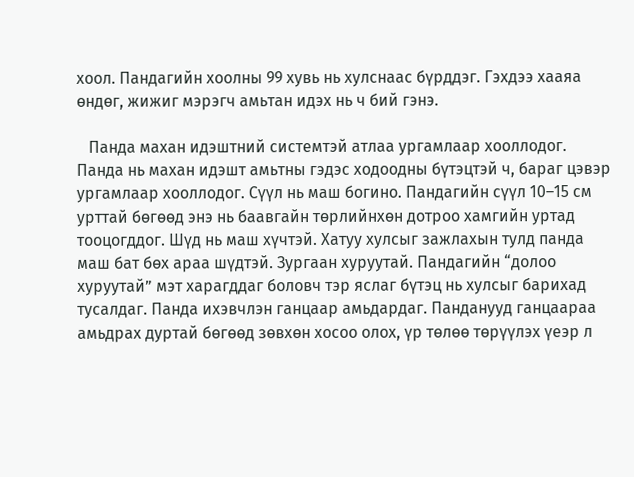хоол. Пандагийн хоолны 99 хувь нь хулснаас бүрддэг. Гэхдээ хааяа өндөг, жижиг мэрэгч амьтан идэх нь ч бий гэнэ.

   Панда махан идэштний системтэй атлаа ургамлаар хооллодог. Панда нь махан идэшт амьтны гэдэс ходоодны бүтэцтэй ч, бараг цэвэр ургамлаар хооллодог. Сүүл нь маш богино. Пандагийн сүүл 10–15 см урттай бөгөөд энэ нь баавгайн төрлийнхөн дотроо хамгийн уртад тооцогддог. Шүд нь маш хүчтэй. Хатуу хулсыг зажлахын тулд панда маш бат бөх араа шүдтэй. Зургаан хуруутай. Пандагийн “долоо хуруутай” мэт харагддаг боловч тэр яслаг бүтэц нь хулсыг барихад тусалдаг. Панда ихэвчлэн ганцаар амьдардаг. Панданууд ганцаараа амьдрах дуртай бөгөөд зөвхөн хосоо олох, үр төлөө төрүүлэх үеэр л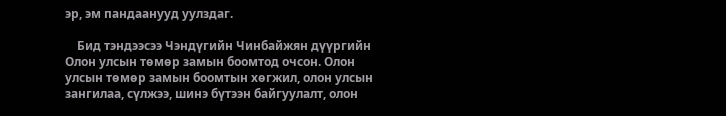эр, эм пандаанууд уулздаг.

    Бид тэндээсээ Чэндүгийн Чинбайжян дүүргийн Олон улсын төмөр замын боомтод очсон. Олон улсын төмөр замын боомтын хөгжил, олон улсын зангилаа, сүлжээ, шинэ бүтээн байгуулалт, олон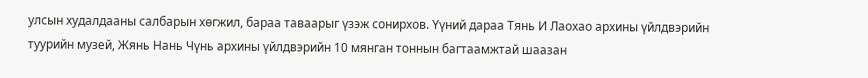улсын худалдааны салбарын хөгжил, бараа таваарыг үзэж сонирхов. Үүний дараа Тянь И Лаохао архины үйлдвэрийн туурийн музей, Жянь Нань Чүнь архины үйлдвэрийн 10 мянган тоннын багтаамжтай шаазан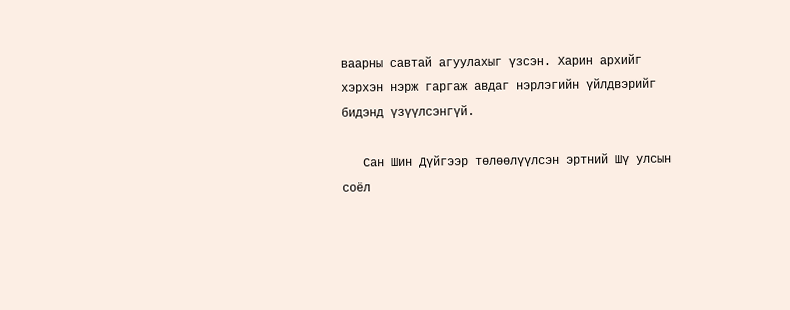ваарны савтай агуулахыг үзсэн. Харин архийг хэрхэн нэрж гаргаж авдаг нэрлэгийн үйлдвэрийг бидэнд үзүүлсэнгүй.

   Сан Шин Дүйгээр төлөөлүүлсэн эртний Шү улсын соёл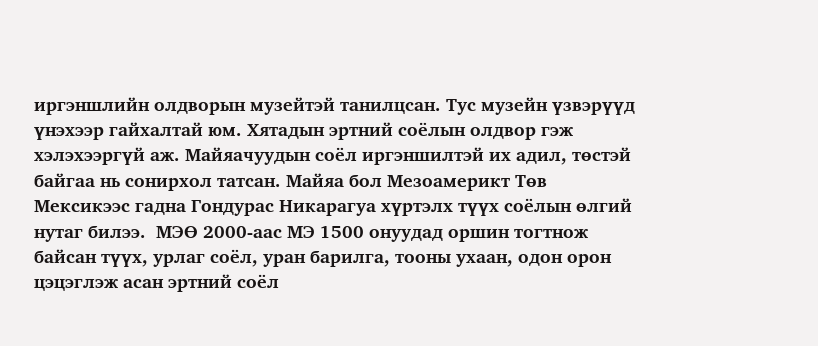иргэншлийн олдворын музейтэй танилцсан. Тус музейн үзвэрүүд үнэхээр гайхалтай юм. Хятадын эртний соёлын олдвор гэж хэлэхээргүй аж. Майяачуудын соёл иргэншилтэй их адил, төстэй байгаа нь сонирхол татсан. Майяа бол Мезоамерикт Төв Мексикээс гадна Гондурас Никарагуа хүртэлх түүх соёлын өлгий нутаг билээ.  МЭӨ 2000-аас МЭ 1500 онуудад оршин тогтнож байсан түүх, урлаг соёл, уран барилга, тооны ухаан, одон орон цэцэглэж асан эртний соёл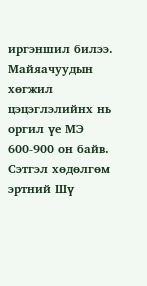иргэншил билээ. Майяачуудын хөгжил цэцэглэлийнх нь оргил үе МЭ 600-900 он байв. Сэтгэл хөдөлгөм эртний Шү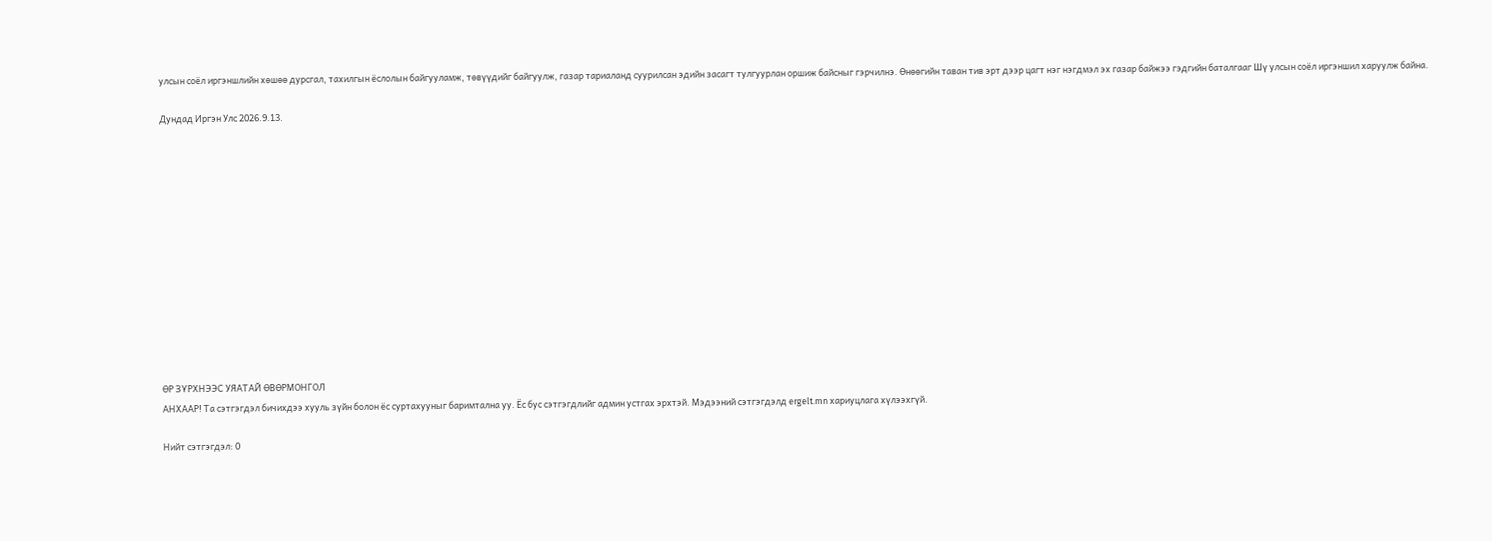улсын соёл иргэншлийн хөшөө дурсгал, тахилгын ёслолын байгууламж, төвүүдийг байгуулж, газар тариаланд суурилсан эдийн засагт тулгуурлан оршиж байсныг гэрчилнэ. Өнөөгийн таван тив эрт дээр цагт нэг нэгдмэл эх газар байжээ гэдгийн баталгааг Шү улсын соёл иргэншил харуулж байна.

Дундад Иргэн Улс 2026.9.13.













ӨР ЗҮРХНЭЭС УЯАТАЙ ӨВӨРМОНГОЛ
АНХААР! Та сэтгэгдэл бичихдээ хууль зүйн болон ёс суртахууныг баримтална уу. Ёс бус сэтгэгдлийг админ устгах эрхтэй. Мэдээний сэтгэгдэлд ergelt.mn хариуцлага хүлээхгүй.

Нийт сэтгэгдэл: 0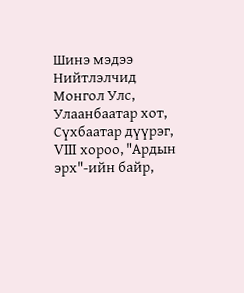Шинэ мэдээ
Нийтлэлчид
Монгол Улс, Улаанбаатар хот, Сүхбаатар дүүрэг, VIII хороо, "Ардын эрх"-ийн байр,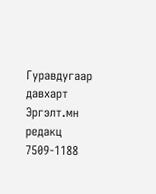Гуравдугаар давхарт Эргэлт.мн редакц
7509-1188